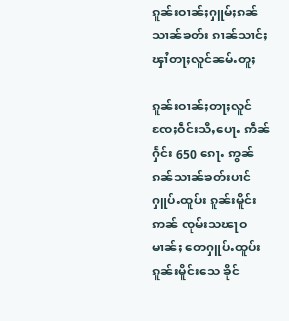ၵူၼ်းဝၢၼ်ႈႁူမ်ႈၵၼ်သၢၼ်ၶတ်း ၵၢၼ်သၢင်ႈၾၢႆတႃႈလူင်ၼမ်ႉတူႈ

ၵူၼ်းဝၢၼ်ႈတႃႈလူင် ၸႄႈဝဵင်းသီႇပေႃႉ ဢဵၼ်ႁႅင်း 650 ၵေႃႉ ဢွၼ်ၵၼ်သၢၼ်ၶတ်းပၢင်ႁူပ်ႉထူပ်း ၵူၼ်းမိူင်း ဢၼ် ၸုမ်းသၽႃဝမၢၼ်ႈ တေႁူပ်ႉထူပ်းၵူၼ်းမိူင်းသေ ၶိုင်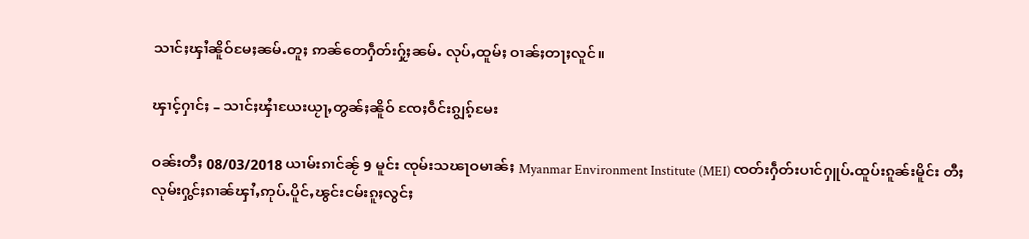သၢင်ႈၾၢႆၼိူဝ်မႄႈၼမ်ႉတူႈ ဢၼ်တေႁဵတ်းႁႂ်ႈၼမ်ႉ လုပ်ႇထူမ်ႈ ဝၢၼ်ႈတႃႈလူင်။

ၾၢင့်ႁၢင်ႈ – သၢင်ႈၾႆၢယႄးယႂႃႇတွၼ်ႈၼိူဝ် ၸႄႈဝဵင်းၵျွၵ့်မႄး

ဝၼ်းတီႈ 08/03/2018 ယၢမ်းၵၢင်ၼႂ် 9 မူင်း ၸုမ်းသၽႃဝမၢၼ်ႈ Myanmar Environment Institute (MEI) ၸတ်းႁဵတ်းပၢင်ႁူပ်ႉထူပ်းၵူၼ်းမိူင်း တီႈလုမ်းႁွင်ႈၵၢၼ်ၾၢႆႇဢုပ်ႉပိူင်ႇၽွင်းငမ်းၵူႈလွင်ႈ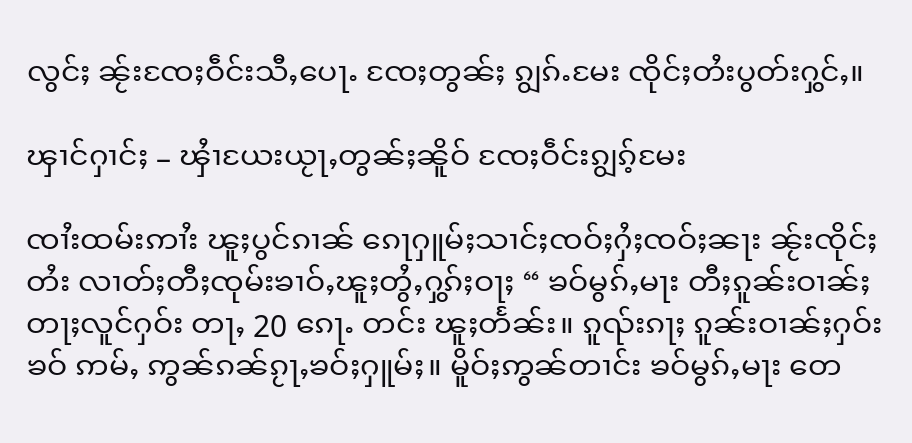လွင်ႈ ၼႂ်းၸႄႈဝဵင်းသီႇပေႃႉ ၸႄႈတွၼ်ႈ ၵျွၵ်ႉမႄး ၸိုင်ႈတႆးပွတ်းႁွင်ႇ။

ၾၢင်ႁၢင်ႈ – ၾႆၢယႄးယႂႃႇတွၼ်ႈၼိူဝ် ၸႄႈဝဵင်းၵျွၵ့်မႄး

ၸၢႆးထမ်းဢၢႆး ၽူႈပွင်ၵၢၼ် ၵေႃႁူမ်ႈသၢင်ႈၸဝ်ႈႁႆႈၸဝ်ႈၼႃး ၼႂ်းၸိုင်ႈတႆး လၢတ်ႈတီႈၸုမ်းၶၢဝ်ႇၽူႈတွႆႇႁွၵ်ႈဝႃႈ “ ၶဝ်မွၵ်ႇမႃး တီႈၵူၼ်းဝၢၼ်ႈတႃႈလူင်ႁဝ်း တႃႇ 20 ၵေႃႉ တင်း ၽူႈတႅၼ်း။ ၵူၺ်းၵႃႈ ၵူၼ်းဝၢၼ်ႈႁဝ်းၶဝ် ဢမ်ႇ ဢွၼ်ၵၼ်ၵႂႃႇၶဝ်ႈႁူမ်ႈ။ မိူဝ်ႈဢွၼ်တၢင်း ၶဝ်မွၵ်ႇမႃး တေ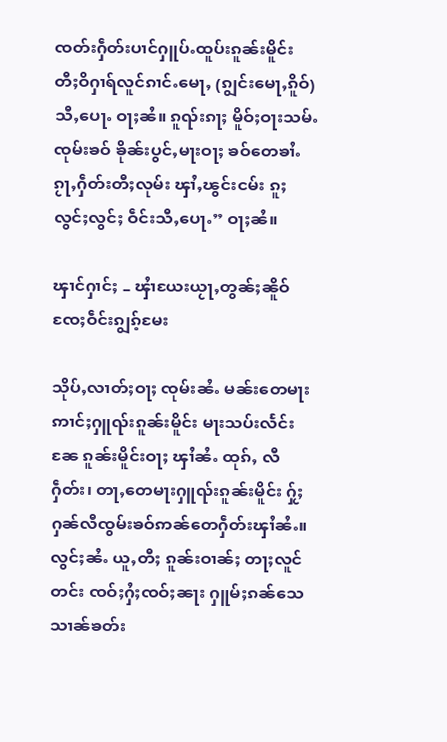ၸတ်းႁဵတ်းပၢင်ႁူပ်ႉထူပ်းၵူၼ်းမိူင်း တီႈဝိႁၢရ်လူင်ၵၢင်ႉမေႃႇ (ၵျွင်းမေႃႇၵိူဝ်) သီႇပေႃႉ ဝႃႈၼႆ။ ၵူၺ်းၵႃႈ မိူဝ်ႈဝႃးသမ်ႉ ၸုမ်းၶဝ် ၶိုၼ်းပွင်ႇမႃးဝႃႈ ၶဝ်တေၶၢႆႉၵႂႃႇႁဵတ်းတီႈလုမ်း ၾၢႆႇၽွင်းငမ်း ၵူႈလွင်ႈလွင်ႈ ဝဵင်းသီႇပေႃႉ” ဝႃႈၼႆ။

ၾၢင်ႁၢင်ႈ – ၾႆၢယႄးယႂႃႇတွၼ်ႈၼိူဝ် ၸႄႈဝဵင်းၵျွၵ့်မႄး

သိုပ်ႇလၢတ်ႈဝႃႈ ၸုမ်းၼႆႉ မၼ်းတေမႃးဢၢင်ႈႁူၺ်းၵူၼ်းမိူင်း မႃးသပ်းလႅင်းၼႄ ၵူၼ်းမိူင်းဝႃႈ ၾၢႆၼႆႉ ထုၵ်ႇ လီႁဵတ်း၊ တႃႇတေမႃးႁူၺ်းၵူၼ်းမိူင်း ႁႂ်ႈႁၼ်လီၸွမ်းၶဝ်ဢၼ်တေႁဵတ်းၾၢႆၼႆႉ။ လွင်ႈၼႆႉ ယူႇတီႈ ၵူၼ်းဝၢၼ်ႈ တႃႈလူင် တင်း ၸဝ်ႈႁႆႈၸဝ်ႈၼႃး ႁူမ်ႈၵၼ်သေသၢၼ်ၶတ်း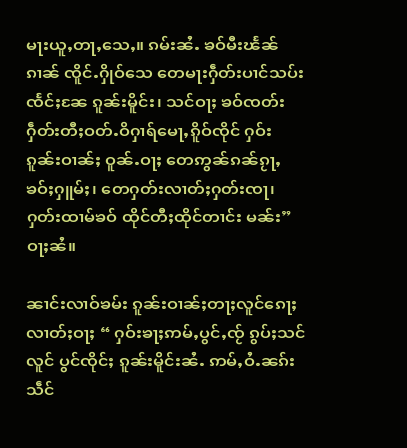မႃးယူႇတႃႇသေႇ။ ၵမ်းၼႆႉ ၶဝ်မီးၽႅၼ်ၵၢၼ် ၸိူင်ႉႁိုဝ်သေ တေမႃးႁဵတ်းပၢင်သပ်းၸႅင်ႈၼႄ ၵူၼ်းမိူင်း၊ သင်ဝႃႈ ၶဝ်ၸတ်းႁဵတ်းတီႈဝတ်ႉဝိႁၢရ်မေႃႇၵိူဝ်ၸိုင် ႁဝ်းၵူၼ်းဝၢၼ်ႈ ဝူၼ်ႉဝႃႈ တေဢွၼ်ၵၼ်ၵႂႃႇၶဝ်ႈႁူမ်ႈ၊ တေႁတ်းလၢတ်ႈႁတ်းၸႃ၊ ႁတ်းထၢမ်ၶဝ် ထိုင်တီႈထိုင်တၢင်း မၼ်း” ဝႃႈၼႆ။

ၼၢင်းလၢဝ်ၶမ်း ၵူၼ်းဝၢၼ်ႈတႃႈလူင်ၵေႃႈလၢတ်ႈဝႃႈ “ ႁဝ်းၶႃႈဢမ်ႇပွင်ႇၸႂ် ၵွပ်ႈသင်လူင် ပွင်ၸိုင်ႈ ၵူၼ်းမိူင်းၼႆႉ ဢမ်ႇဝႆႉၼၵ်းသဵင်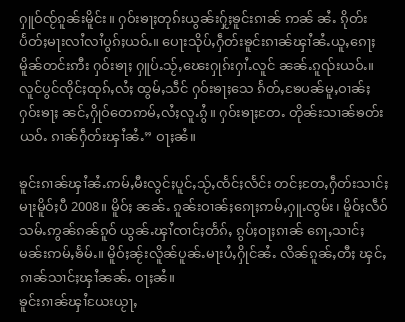ႁူဝ်ၸႂ်ၵူၼ်းမိူင်း။ ႁဝ်းၶႃႈတုၵ်းယွၼ်းႁႂ်ႈၶူင်းၵၢၼ် ဢၼ် ၼႆႉ ၵိုတ်းပႅတ်ႈမႃးလၢႆလၢႆပွၵ်ႈယဝ်ႉ။ ပေႃးသိုပ်ႇႁဵတ်းၶူင်းၵၢၼ်ၾၢႆၼႆႉယူႇၵေႃႈ မိူၼ်တင်းဢီး ႁဝ်းၶႃႈ ႁူပ်ႉသႂ်ႇၽေးႁုၵ်းႁၢႆႉလူင် ၼၼ်ႉၵူၺ်းယဝ်ႉ။ လူင်ပွင်ၸိုင်ႈထုၵ်ႇလႆႈ ထွမ်ႇသဵင် ႁဝ်းၶႃႈသေ ၵႅတ်ႇၶႄပၼ်မူႇဝၢၼ်ႈႁဝ်းၶႃႈ ၼင်ႇႁိုဝ်တေဢမ်ႇလႆႈလူႉၵွႆ။ ႁဝ်းၶႃႈတႄႉ တိုၼ်းသၢၼ်ၶတ်းယဝ်ႉ ၵၢၼ်ႁဵတ်းၾၢႆၼႆႉ” ဝႃႈၼႆ။

ၶူင်းၵၢၼ်ၾၢႆၼႆႉဢမ်ႇမီးလွင်ႈပူင်ႇသႂ်ႇၸႅင်ႈလႅင်း တင်ႈတႄႇႁဵတ်းသၢင်ႈမႃးမိူဝ်ႈပီ 2008။ မိူဝ်ႈ ၼၼ်ႉ ၵူၼ်းဝၢၼ်ႈၵေႃႈဢမ်ႇႁူႉၸွမ်း၊ မိူဝ်ႈလဵဝ်သမ်ႉဢွၼ်ၵၼ်ၵူဝ် ယွၼ်ႉၾၢႆၸၢင်ႈတႅၵ်ႇ ၵွပ်ႈဝႃႈၵၢၼ် ၵေႃႇသၢင်ႈမၼ်းဢမ်ႇၶႅမ်ႉ။ မိူဝ်ႈၼႂ်းလိူၼ်ပူၼ်ႉမႃးပႆႇႁိုင်ၼႆႉ လိၼ်ၵူၼ်ႇတီႈ ၾင်ႇၵၢၼ်သၢင်ႈၾၢႆၼၼ်ႉ ဝႃႈၼႆ။
ၶူင်းၵၢၼ်ၾၢႆယႄးယႂႃႇ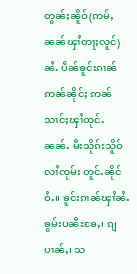တွၼ်ႈၼိူဝ်(ဢမ်ႇၼၼ်ၾၢႆတႃႈလူင်)ၼႆႉ ပဵၼ်ၶူင်းၵၢၼ်ဢၼ်ၼိုင်ႈ ဢၼ်သၢင်ႈၾၢႆထုင်ႉ ၼၼ်ႉ မီးသိုၵ်းသိူဝ်လၢႆၸုမ်း တူင်ႉၼိုင်ဝႆႉ။ ၶူင်းၵၢၼ်ၾၢႆၼႆႉ ၶွမ်းပၼီႊၶႄႇ၊ ၵျပၢၼ်ႇ၊ သ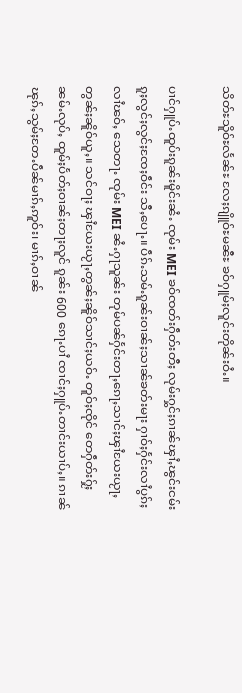သိတ်ႊသိူဝ်ႊလႅၼ်ႊ လႄႈၵျိူဝ်ႊမၼီႊ ၶဝ်ႁူမ်ႈလူင်းတိုၼ်းဝႆႉ။

ပၢင်ႁူပ်ႉထူပ်းၵူၼ်းမိူင်းၼႆႉ ၸုမ်း MEI ၶဝ်ၸတ်းႁဵတ်းတီႈ လုမ်းႁွင်ႈၵၢၼ်ၾၢႆႇၽွင်းငမ်းၵူႈလွင်ႈလွင်ႈၸႄႈဝဵင်း သီႇပေႃႉ။ ပဵၵ်ႉသမ်ႉၵူၼ်းဝၢၼ်ႈသၢၼ်ၶတ်းမႃး ႁၢဝ်ႈႁႅင်းလၢႆပွၵ်ႈ လၢႆၽဝ်ႇ သေတႃႉ ၸုမ်း MEI ၼႆႉႁႃသူၼ်း တုမ်ပၼ်ႁႅင်းတႃႇၵေႃႇသၢင်ႈၾၢႆယႄးယႂႃႇတွၼ်ႈၼိူဝ်ယူႇ။ သင်ဝႃႈ ၾၢႆယႄးယႂႃႇတွၼ်ႈၼိူဝ်သၢင်ႈယဝ်ႉ တူဝ်ႈၸိုင် တေႁဵတ်းႁႂ်ႈၼမ်ႉလုပ်ႇ ထူမ်ႈပႅတ်ႈဝၢၼ်ႈတႃႈလူင် ၵူၼ်း 600 ၵေႃႉပၢႆ ၸၢင်ႈႁူပ်ႉတၢင်းယၢပ်ႇ။ ၵၢၼ်ၽုၵ်ႇသွမ်ႈတႄႉပဵၼ်မၢၵ်ႇဢူဝ်း၊ မၢၵ်ႇဝၢၼ်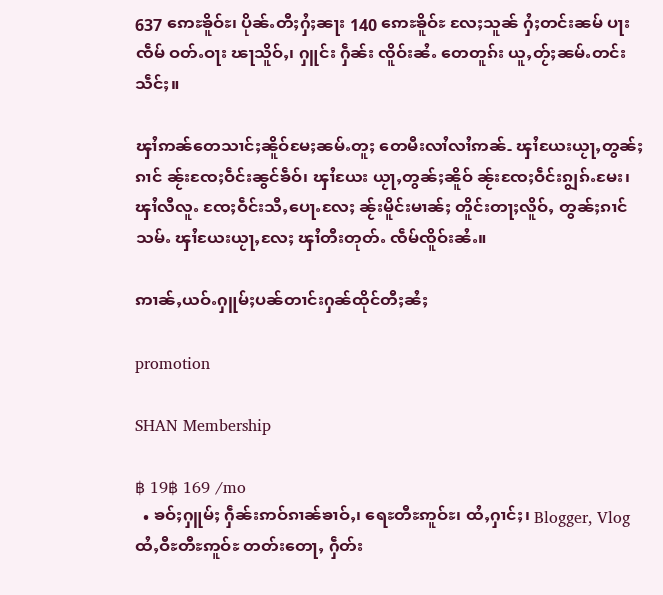637 ဢေႊၶိူဝ်ႊ၊ ပိုၼ်ႉတီႈႁႆႈၼႃး 140 ဢေႊၶိူဝ်ႊ လႄႈသူၼ် ႁႆႈတင်းၼမ် ပႃးၸဵမ် ဝတ်ႉဝႃး ၽႃသိူဝ်ႇ၊ ႁူင်း ႁဵၼ်း ၸိူဝ်းၼႆႉ တေတူၵ်း ယူႇတႂ်ႈၼမ်ႉတင်းသဵင်ႈ။

ၾၢႆဢၼ်တေသၢင်ႈၼိူဝ်မႄႈၼမ်ႉတူႈ တေမီးလၢႆလၢႆဢၼ်- ၾၢႆယႄးယႂႃႇတွၼ်ႈၵၢင် ၼႂ်းၸႄႈဝဵင်းၼွင်ၶဵဝ်၊ ၾၢႆယႄး ယႂႃႇတွၼ်ႈၼိူဝ် ၼႂ်းၸႄႈဝဵင်းၵျွၵ်ႉမႄး၊ ၾၢႆလီလူႉ ၸႄႈဝဵင်းသီႇပေႃႉလႄႈ ၼႂ်းမိူင်းမၢၼ်ႈ တိူင်းတႃႈလိူဝ်ႇ တွၼ်ႈၵၢင် သမ်ႉ ၾၢႆယႄးယႂႃႇလႄႈ ၾၢႆတီးတုတ်ႉ ၸဵမ်ၸိူဝ်းၼႆႉ။

ဢၢၼ်ႇယဝ်ႉႁူမ်ႈပၼ်တၢင်းႁၼ်ထိုင်တီႈၼႆႈ

promotion

SHAN Membership

฿ 19฿ 169 /mo
  • ၶဝ်ႈႁူမ်ႈ ႁဵၼ်းဢဝ်ၵၢၼ်ၶၢဝ်ႇ၊ ရေႊတီႊဢူဝ်ႊ၊ ထႆႇႁၢင်ႈ၊ Blogger, Vlog ထႆႇဝီႊတီႊဢူဝ်ႊ တတ်းတေႃႇ ႁဵတ်း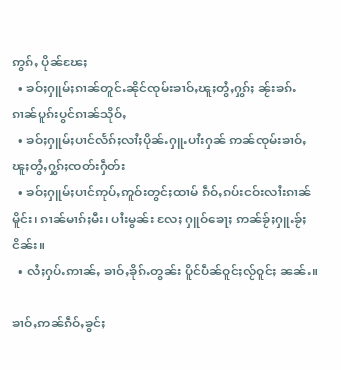ဢွၵ်ႇ ပိုၼ်ၽႄႈ
  • ၶဝ်ႈႁူမ်ႈၵၢၼ်တူင်ႉၼိုင်ၸုမ်းၶၢဝ်ႇၽူႈတွႆႇႁွၵ်ႈ ၼႂ်းၶၵ်ႉၵၢၼ်ပူၵ်းပွင်ၵၢၼ်သိုဝ်ႇ
  • ၶဝ်ႈႁူမ်ႈပၢင်လႅၵ်ႈလၢႆႈပိုၼ်ႉႁူႉပၢႆးႁၼ် ဢၼ်ၸုမ်းၶၢဝ်ႇၽူႈတွႆႇႁွၵ်ႈၸတ်းႁဵတ်း
  • ၶဝ်ႈႁူမ်ႈပၢင်ဢုပ်ႇဢူဝ်းတွင်ႈထၢမ် ၵဵဝ်ႇၵပ်းငဝ်းလၢႆးၵၢၼ်မိူင်း၊ ၵၢၼ်မၢၵ်ႈမီး၊ ပၢႆးမွၼ်း လႄႈ ႁူဝ်ၶေႃႈ ဢၼ်ၶႂ်ႈႁူႉၶႂ်ႈငိၼ်း။
  • လႆႈႁပ်ႉဢၢၼ်ႇ ၶၢဝ်ႇၶိုၵ်ႉတွၼ်း ပိူင်ပဵၼ်ဝူင်ႈလႂ်ဝူင်ႈ ၼၼ်ႉ။

ၶၢဝ်ႇဢၼ်ၵဵဝ်ႇၶွင်ႈ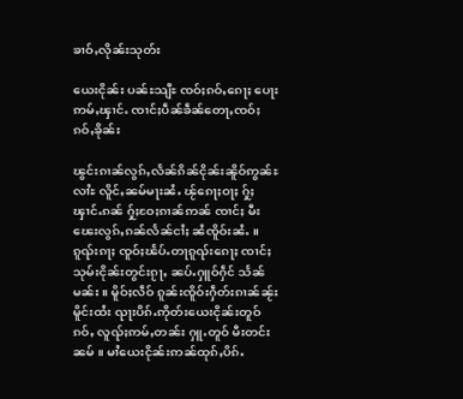ၶၢဝ်ႇလိုၼ်းသုတ်း

ယေးငိုၼ်း ပၼ်ႊသျီႊ ၸဝ်ႈၵဝ်ႇၵေႃႈ ပေႃးဢမ်ႇၾၢင်ႉ ၸၢင်ႈပဵၼ်ၶဵၼ်တေႃႇၸဝ်ႈၵဝ်ႇၶိုၼ်း

ၽွင်းၵၢၼ်လွၵ်ႇလႅၼ်ၵိၼ်ငိုၼ်းၼိူဝ်ဢွၼ်ႊလၢႆႊ လိူင်ႇၼမ်မႃးၼႆႉ ၽႂ်ၵေႃႈဝႃႈ ႁႂ်ႈၾၢင်ႉၵၼ် ႁႂ်ႈဝႄႈၵၢၼ်ဢၼ် ၸၢင်ႈ မီးၽေးလွၵ်ႇၵၼ်လႅၼ်ငၢႆႈ ၼႆၸိူဝ်းၼႆႉ ။ ၵူၺ်းၵႃႈ ၸူဝ်ႈၽႅပ်ႉတႃၵူၺ်းၵေႃႈ ၸၢင်ႈသုမ်းငိုၼ်းတွင်းၵႂႃႇ ၼပ်ႉႁူဝ်ႁဵင် သႅၼ်မၼ်း ။ မိူဝ်ႈလဵဝ် ၵူၼ်းၸိူဝ်းႁဵတ်းၵၢၼ်ၼႂ်းမိူင်းထႆး ၺႃးပိၵ်ႉဢိုတ်းယေးငိုၼ်းတူဝ်ၵဝ်ႇ လူၺ်ႈဢမ်ႇတၼ်း ႁူႉတူဝ် မီးတင်းၼမ် ။ မၢႆယေးငိုၼ်းဢၼ်ထုၵ်ႇပိၵ်ႉ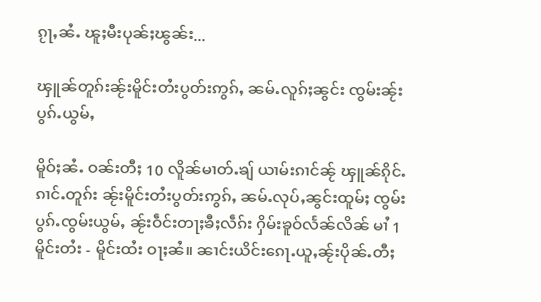ၵႂႃႇၼႆႉ ၽူႈမီးပုၼ်ႈၽွၼ်း...

ၾူၼ်တူၵ်းၼႂ်းမိူင်းတႆးပွတ်းဢွၵ်ႇ ၼမ်ႉလူၵ်ႈၼွင်း ၸွမ်းၼႂ်းပွၵ်ႉယွမ်ႇ

မိူဝ်ႈၼႆႉ ဝၼ်းတီႈ 10 လိူၼ်မၢတ်ႉၶျ် ယၢမ်းၵၢင်ၼႂ် ၾူၼ်ၵိုင်ႉၵၢင်ႉတူၵ်း ၼႂ်းမိူင်းတႆးပွတ်းဢွၵ်ႇ ၼမ်ႉလုပ်ႇၼွင်းထူမ်ႈ ၸွမ်းပွၵ်ႉၸွမ်းယွမ်ႇ ၼႂ်းဝဵင်းတႃႈၶီႈလဵၵ်း ႁိမ်းၶူဝ်လႅၼ်လိၼ် မၢႆ 1 မိူင်းတႆး - မိူင်းထႆး ဝႃႈၼႆ။ ၼၢင်းယိင်းၵေႃႉယူႇၼႂ်းပိုၼ်ႉတီႈ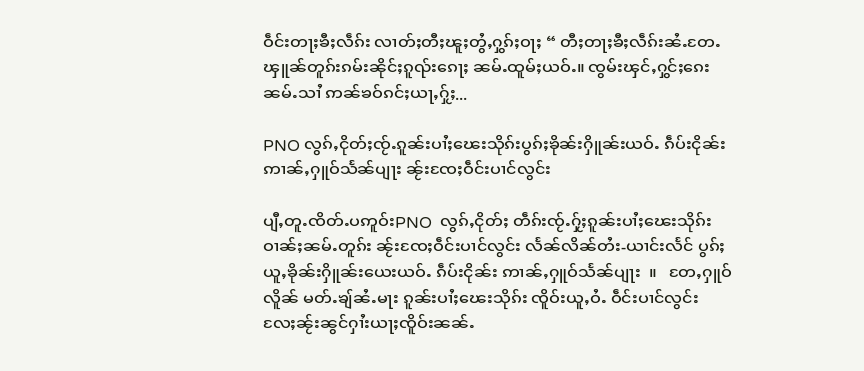ဝဵင်းတႃႈၶီႈလဵၵ်း လၢတ်ႈတီႈၽူႈတွႆႇႁွၵ်ႈဝႃႈ “ တီႈတႃႈၶီႈလဵၵ်းၼႆႉတႄႉ ၾူၼ်တူၵ်းၵမ်းၼိုင်ႈၵူၺ်းၵေႃႈ ၼမ်ႉထူမ်ႈယဝ်ႉ။ ၸွမ်းၾင်ႇႁွင်ႈၵေးၼမ်ႉသၢႆ ဢၼ်ၶဝ်ၵင်ႈယႃႇႁႂ်ႈ...

PNO လွၵ်ႇငိုတ်ႈၸႂ်ႉၵူၼ်းပၢႆႈၽေးသိုၵ်းပွၵ်ႈၶိုၼ်းႁိူၼ်းယဝ်ႉ ၵဵပ်းငိုၼ်း ဢၢၼ်ႇႁူဝ်သႅၼ်ပျႃး ၼႂ်းၸႄႈဝဵင်းပၢင်လွင်း

ပျီႇတူႉၸိတ်ႉပဢူဝ်းPNO  လွၵ်ႇငိုတ်ႈ တဵၵ်းၸႂ်ႉႁႂ်ႈၵူၼ်းပၢႆႈၽေးသိုၵ်း ဝၢၼ်ႈၼမ်ႉတူၵ်း ၼႂ်းၸႄႈဝဵင်းပၢင်လွင်း လႅၼ်လိၼ်တႆး-ယၢင်းလႅင် ပွၵ်ႈယူႇၶိုၼ်းႁိူၼ်းယေးယဝ်ႉ ၵဵပ်းငိုၼ်း ဢၢၼ်ႇႁူဝ်သႅၼ်ပျႃး  ။   တႄႇႁူဝ်လိူၼ် မတ်ႉၶျ်ၼႆႉမႃး ၵူၼ်းပၢႆႈၽေးသိုၵ်း ၸိူဝ်းယူႇဝႆႉ ဝဵင်းပၢင်လွင်း လႄႈၼႂ်းၼွင်ႁၢႆးယႃႈၸိူဝ်းၼၼ်ႉ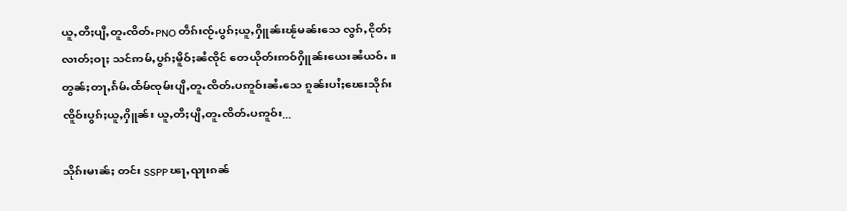ယူႇတီႈပျီႇတူႉၸိတ်ႉPNO တဵၵ်းၸႂ်ႉပွၵ်ႈယူႇႁိူၼ်းၽႂ်မၼ်းသေ လွၵ်ႇငိုတ်ႈလၢတ်ႈဝႃႈ သင်ဢမ်ႇပွၵ်ႈမိူဝ်ႈၼႆၸိုင် တေယိုတ်းဢဝ်ႁိူၼ်းယေးၼႆယဝ်ႉ ။ တွၼ်ႈတႃႇၵႅမ်ႉထႅမ်ၸုမ်းပျီႇတူႉၸိတ်ႉပဢူဝ်းၼႆႉသေ ၵူၼ်းပၢႆႈၽေးသိုၵ်းၸိူဝ်းပွၵ်ႈယူႇႁိူၼ်း ယူႇတီႈပျီႇတူႉၸိတ်ႉပဢူဝ်း...

သိုၵ်းမၢၼ်ႈ တင်း SSPP ၽႃႇၺႃးၵၼ်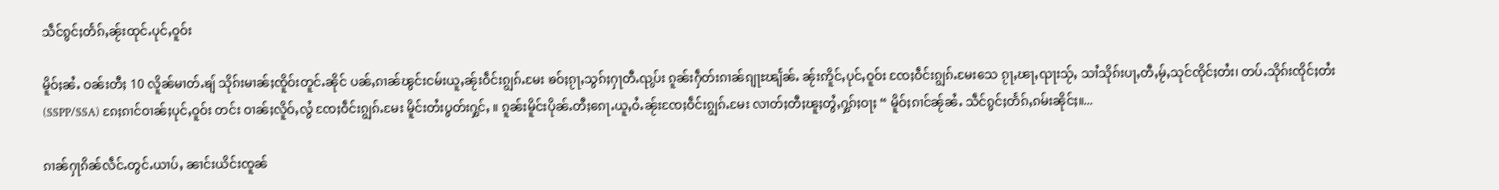သဵင်ၵွင်ႈတႅၵ်ႇၼႂ်းထုင်ႉပုင်ႇဝူဝ်း

မိူဝ်ႈၼႆႉ ဝၼ်းတီႈ 10 လိူၼ်မၢတ်ႉၶျ် သိုၵ်းမၢၼ်ႈၸိူဝ်းတူင်ႉၼိုင် ပၼ်ႇၵၢၼ်ၽွင်းငမ်းယူႇၼႂ်းဝဵင်းၵျွၵ်ႉမႄး ၶဝ်ႈၵႂႃႇသွၵ်ႈႁႃတီႉၺွပ်း ၵူၼ်းႁဵတ်းၵၢၼ်ၵျႃႊၽျႅၼ်ႉ ၼႂ်းဢိူင်ႇပုင်ႇဝူဝ်း ၸႄႈဝဵင်းၵျွၵ်ႉမႄးသေ ၵႂႃႇၽႃႇၺႃးသႂ်ႇ သၢႆသိုၵ်းပႃႇတီႇမႂ်ႇသုင်ၸိုင်ႈတႆး၊ တပ်ႉသိုၵ်းၸိုင်ႈတႆး (SSPP/SSA) ၵႄႈၵၢင်ဝၢၼ်ႈပုင်ႇဝူဝ်း တင်း ဝၢၼ်ႈလိူဝ်ႇလွႆ ၸႄႈဝဵင်းၵျွၵ်ႉမႄး မိူင်းတႆးပွတ်းႁွင်ႇ ။ ၵူၼ်းမိူင်းပိုၼ်ႉတီႈၵေႃႉယူႇဝႆႉၼႂ်းၸႄႈဝဵင်းၵျွၵ်ႉမႄး လၢတ်ႈတီႈၽူႈတွႆႇႁွၵ်ႈဝႃႈ “ မိူဝ်ႈၵၢင်ၼႂ်ၼႆႉ သဵင်ၵွင်ႈတႅၵ်ႇၵမ်းၼိုင်ႈ။...

ၵၢၼ်ႁႃၵိၼ်လဵင်ႉတွင်ႉယၢပ်ႇ ၼၢင်းယိင်းၸူၼ်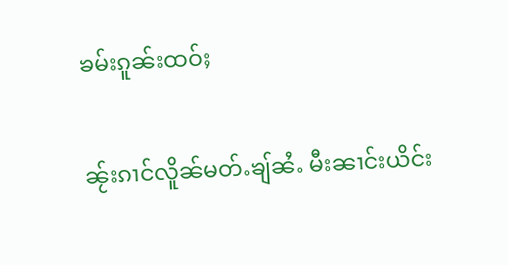ၶမ်းၵူၼ်းထဝ်ႈ

ၼႂ်းၵၢင်လိူၼ်မတ်ႉၶျ်ၼႆႉ မီးၼၢင်းယိင်း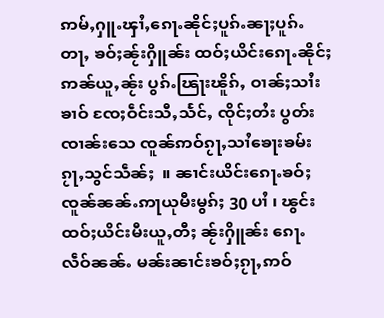ဢမ်ႇႁူႉၾၢႆႇၵေႃႉၼိုင်ႈပူၵ်ႉၼႃႈပူၵ်ႉတႃႇ ၶဝ်ႈၼႂ်းႁိူၼ်း ထဝ်ႈယိင်းၵေႃႉၼိုင်ႈ ဢၼ်ယူႇၼႂ်း ပွၵ်ႉၽြႃးၽိူၵ်ႇ ဝၢၼ်ႈသၢႆးၶၢဝ် ၸႄႈဝဵင်းသီႇသႅင်ႇ ၸိုင်ႈတႆး ပွတ်းၸၢၼ်းသေ ၸူၼ်ဢဝ်ၵႂႃႇသၢႆၶေႃးၶမ်းၵႂႃႇသွင်သဵၼ်ႈ  ။ ၼၢင်းယိင်းၵေႃႉၶဝ်ႈၸူၼ်ၼၼ်ႉဢႃယုမီးမွၵ်ႈ 30 ပၢႆ ၊ ၽွင်းထဝ်ႈယိင်းမီးယူႇတီႈ ၼႂ်းႁိူၼ်း ၵေႃႉလဵဝ်ၼၼ်ႉ မၼ်းၼၢင်းၶဝ်ႈၵႂႃႇဢဝ်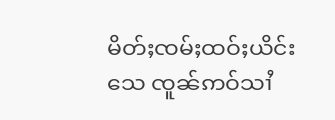မိတ်ႈၸမ်ႈထဝ်ႈယိင်းသေ ၸူၼ်ဢဝ်သၢႆ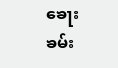ၶေႃးၶမ်း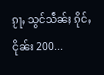ၵႂႃႇ သွင်သဵၼ်ႈ ၵိုင်ႇငိုၼ်း 200...